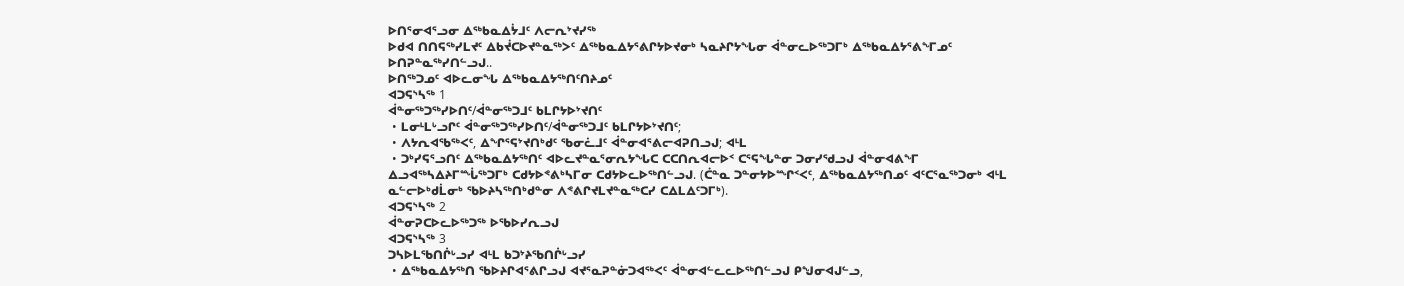ᐅᑎᕐᓂᐊᕐᓗᓂ ᐃᖅᑲᓇᐃᔮᒧᑦ ᐱᓕᕆᔾᔪᓯᖅ
ᐅᑯᐊ ᑎᑎᕋᖅᓯᒪᔪᑦ ᐃᑲᔫᑕᐅᔪᓐᓇᖅᐳᑦ ᐃᖅᑲᓇᐃᔭᕐᕕᒋᔭᐅᔪᓂᒃ ᓴᓇᔨᒋᔭᖓᓂ ᐋᓐᓂᓚᐅᖅᑐᒥᒃ ᐃᖅᑲᓇᐃᔭᕐᕕᖕᒥᓄᑦ ᐅᑎᕈᓐᓇᖅᓯᑎᓪᓗᒍ..
ᐅᑎᖅᑐᓄᑦ ᐊᐅᓚᓂᖓ ᐃᖅᑲᓇᐃᔭᖅᑎᑦᑎᔨᓄᑦ
ᐊᑐᕋᔅᓴᖅ 1
ᐋᓐᓂᖅᑐᖅᓯᐅᑎᑦ/ᐋᓐᓂᖅᑐᒧᑦ ᑲᒪᒋᔭᐅᔾᔪᑎᑦ
 • ᒪᓂᒻᒪᒡᓗᒋᑦ ᐋᓐᓂᖅᑐᖅᓯᐅᑎᑦ/ᐋᓐᓂᖅᑐᒧᑦ ᑲᒪᒋᔭᐅᔾᔪᑎᑦ;
 • ᐱᔭᕆᐊᖃᖅᐸᑦ, ᐃᖏᕐᕋᔾᔪᑎᒃᑯᑦ ᖃᓂᓛᒧᑦ ᐋᓐᓂᐊᕐᕕᓕᐊᕈᑎᓗᒍ; ᐊᒻᒪ
 • ᑐᒃᓯᕋᕐᓗᑎᑦ ᐃᖅᑲᓇᐃᔭᖅᑎᑦ ᐊᐅᓚᔪᓐᓇᕐᓂᕆᔭᖓᑕ ᑕᑕᑎᕆᐊᓕᐅᑉ ᑕᕐᕋᖓᓐᓂ ᑐᓂᓯᖁᓗᒍ ᐋᓐᓂᐊᕕᖕᒥ ᐃᓗᐊᖅᓴᐃᔨᒥᙶᖅᑐᒥᒃ ᑕᑯᔭᐅᕝᕕᒃᓴᒥᓂ ᑕᑯᔭᐅᓚᐅᖅᑎᓪᓗᒍ. (ᑖᓐᓇ ᑐᓐᓂᔭᐅᙱᑉᐸᑦ, ᐃᖅᑲᓇᐃᔭᖅᑎᓄᑦ ᐊᑦᑕᕐᓇᖅᑐᓂᒃ ᐊᒻᒪ ᓇᓪᓕᐅᒃᑯᒫᓂᒃ ᖃᐅᔨᓴᖅᑎᒃᑯᓐᓂ ᐱᕝᕕᒋᔪᒪᔪᓐᓇᖅᑕᓯ ᑕᐃᒪᐃᑦᑐᒥᒃ).
ᐊᑐᕋᔅᓴᖅ 2
ᐋᓐᓂᕈᑕᐅᓚᐅᖅᑐᖅ ᐅᖃᐅᓯᕆᓗᒍ
ᐊᑐᕋᔅᓴᖅ 3
ᑐᓴᐅᒪᖃᑎᒌᒡᓗᓯ ᐊᒻᒪ ᑲᑐᔾᔨᖃᑎᒌᒡᓗᓯ
 • ᐃᖅᑲᓇᐃᔭᖅᑎ ᖃᐅᔨᒋᐊᕐᕕᒋᓗᒍ ᐊᔪᕐᓇᕈᓐᓃᑐᐊᖅᐸᑦ ᐋᓐᓂᐊᓪᓚᓚᐅᖅᑎᓪᓗᒍ ᑭᖑᓂᐊᒍᓪᓗ,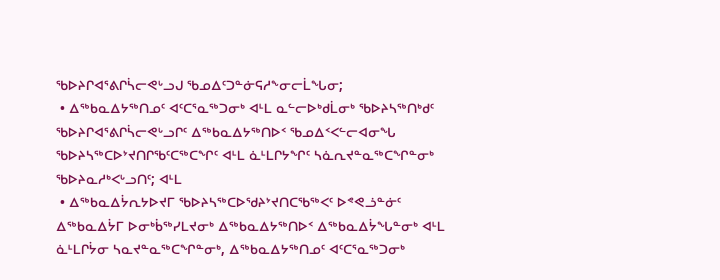ᖃᐅᔨᒋᐊᕐᕕᒋᓵᓕᕙᒡᓗᒍ ᖃᓄᐃᑦᑐᓐᓃᕋᓱᖕᓂᓕᒫᖓᓂ;
 • ᐃᖅᑲᓇᐃᔭᖅᑎᓄᑦ ᐊᑦᑕᕐᓇᖅᑐᓂᒃ ᐊᒻᒪ ᓇᓪᓕᐅᒃᑯᒫᓂᒃ ᖃᐅᔨᓴᖅᑎᒃᑯᑦ ᖃᐅᔨᒋᐊᕐᕕᒋᓵᓕᕙᒡᓗᒋᑦ ᐃᖅᑲᓇᐃᔭᖅᑎᐅᑉ ᖃᓄᐃᑉᐸᓪᓕᐊᓂᖓ ᖃᐅᔨᓴᖅᑕᐅᔾᔪᑎᒋᖃᑦᑕᖅᑕᖏᑦ ᐊᒻᒪ ᓈᒻᒪᒋᔭᖏᑦ ᓴᓈᕆᔪᓐᓇᖅᑕᖏᓐᓂᒃ ᖃᐅᔨᓇᓱᒃᐸᒡᓗᑎᑦ; ᐊᒻᒪ
 • ᐃᖅᑲᓇᐃᔮᕆᔭᐅᔪᒥ ᖃᐅᔨᓴᖅᑕᐅᖁᔨᔾᔪᑎᑕᖃᖅᐸᑦ ᐅᕝᕙᓘᓐᓃᑦ ᐃᖅᑲᓇᐃᔮᒥ ᐅᓂᒃᑳᖅᓯᒪᔪᓂᒃ ᐃᖅᑲᓇᐃᔭᖅᑎᐅᑉ ᐃᖅᑲᓇᐃᔮᖓᓐᓂᒃ ᐊᒻᒪ ᓈᒻᒪᒋᔮᓂ ᓴᓇᔪᓐᓇᖅᑕᖏᓐᓂᒃ, ᐃᖅᑲᓇᐃᔭᖅᑎᓄᑦ ᐊᑦᑕᕐᓇᖅᑐᓂᒃ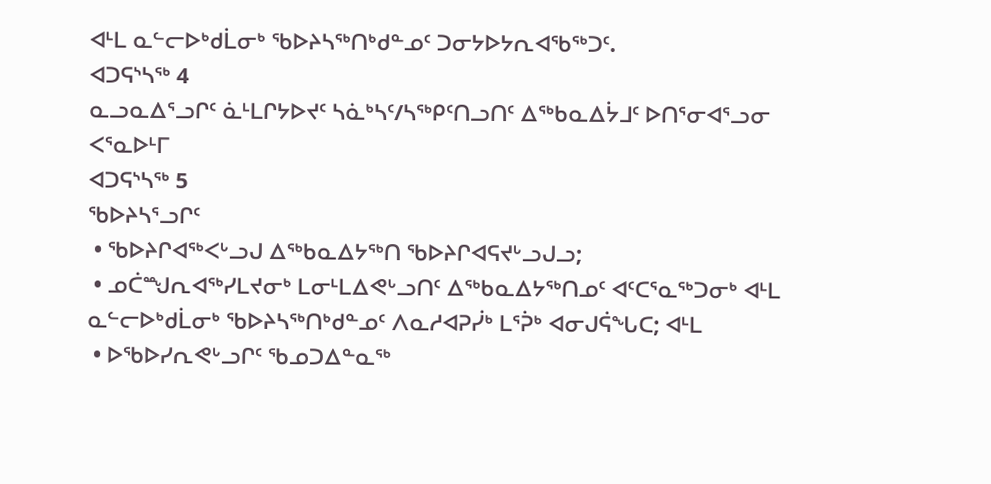ᐊᒻᒪ ᓇᓪᓕᐅᒃᑯᒫᓂᒃ ᖃᐅᔨᓴᖅᑎᒃᑯᓐᓄᑦ ᑐᓂᔭᐅᔭᕆᐊᖃᖅᑐᑦ.
ᐊᑐᕋᔅᓴᖅ 4
ᓇᓗᓇᐃᕐᓗᒋᑦ ᓈᒻᒪᒋᔭᐅᔪᑦ ᓴᓈᒃᓴᑦ/ᓴᖅᑭᑦᑎᓗᑎᑦ ᐃᖅᑲᓇᐃᔮᒧᑦ ᐅᑎᕐᓂᐊᕐᓗᓂ ᐸᕐᓇᐅᒻᒥ
ᐊᑐᕋᔅᓴᖅ 5
ᖃᐅᔨᓴᕐᓗᒋᑦ
 • ᖃᐅᔨᒋᐊᖅᐸᒡᓗᒍ ᐃᖅᑲᓇᐃᔭᖅᑎ ᖃᐅᔨᒋᐊᕋᔪᒡᓗᒍᓗ;
 • ᓄᑖᙳᕆᐊᖅᓯᒪᔪᓂᒃ ᒪᓂᒻᒪᐃᕙᒡᓗᑎᑦ ᐃᖅᑲᓇᐃᔭᖅᑎᓄᑦ ᐊᑦᑕᕐᓇᖅᑐᓂᒃ ᐊᒻᒪ ᓇᓪᓕᐅᒃᑯᒫᓂᒃ ᖃᐅᔨᓴᖅᑎᒃᑯᓐᓄᑦ ᐱᓇᓱᐊᕈᓰᒃ ᒪᕐᕉᒃ ᐊᓂᒍᕌᖓᑕ; ᐊᒻᒪ
 • ᐅᖃᐅᓯᕆᕙᒡᓗᒋᑦ ᖃᓄᑐᐃᓐᓇᖅ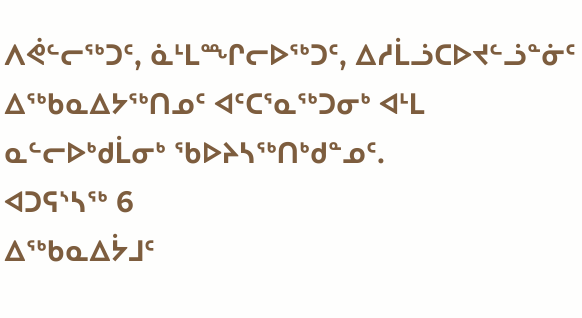ᐱᕚᓪᓕᖅᑐᑦ, ᓈᒻᒪᙱᓕᐅᖅᑐᑦ, ᐃᓱᒫᓘᑕᐅᔪᓪᓘᓐᓃᑦ ᐃᖅᑲᓇᐃᔭᖅᑎᓄᑦ ᐊᑦᑕᕐᓇᖅᑐᓂᒃ ᐊᒻᒪ ᓇᓪᓕᐅᒃᑯᒫᓂᒃ ᖃᐅᔨᓴᖅᑎᒃᑯᓐᓄᑦ.
ᐊᑐᕋᔅᓴᖅ 6
ᐃᖅᑲᓇᐃᔮᒧᑦ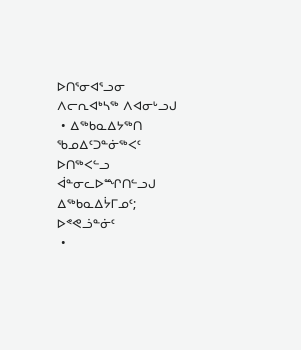ᐅᑎᕐᓂᐊᕐᓗᓂ ᐱᓕᕆᐊᒃᓴᖅ ᐱᐊᓂᒡᓗᒍ
 • ᐃᖅᑲᓇᐃᔭᖅᑎ ᖃᓄᐃᑦᑐᓐᓃᖅᐸᑦ ᐅᑎᖅᐸᓪᓗ ᐋᓐᓂᓚᐅᙱᑎᓪᓗᒍ ᐃᖅᑲᓇᐃᔮᒥᓄᑦ; ᐅᕝᕙᓘᓐᓃᑦ
 •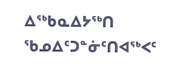ᐃᖅᑲᓇᐃᔭᖅᑎ ᖃᓄᐃᑦᑐᓐᓃᑦᑎᐊᖅᐸᑦ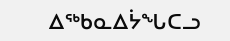ᐃᖅᑲᓇᐃᔮᖓᑕᓗ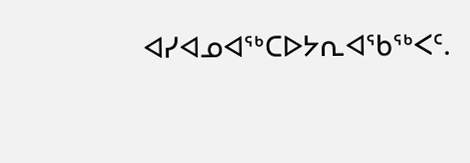ᐊᓯᐊᓄᐊᖅᑕᐅᔭᕆᐊᖃᖅᐸᑦ.